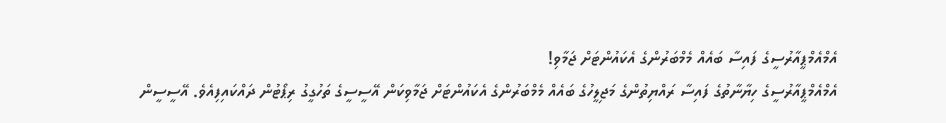އެމްއެމްޕީއާރުސީގެ ފައިސާ ބައެއް މެމްބަރުންގެ އެކައުންޓަށް ޖަމާވި!
އެމްއެމްޕީއާރުސީގެ ހިޔާނާތުގެ ފައިސާ ރައްޔިތުންގެ މަޖިލީހުގެ ބައެއް މެމްބަރުންގެ އެކައުންޓަށް ޖަމާވިކަން އޭސީސީގެ ތަހުގީގު ރިޕޯޓުން ދައްކައިފިއެވެ. އޭސީސީން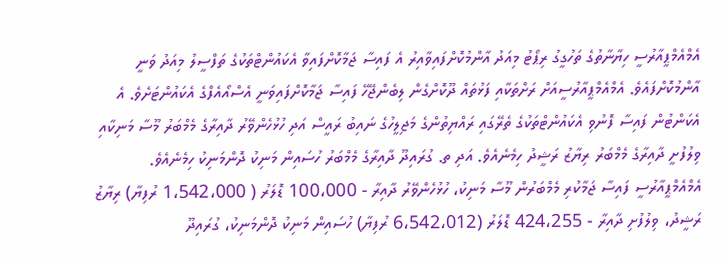އެމްއެމްޕީއާރުސީ ހިޔާނާތުގެ ތަހުގީގު ރިޕޯޓު މިއަދު އާންމުކޮށްފައިވާއިރު އެ ފައިސާ ޖަމާކޮށްފައިވާ އެކައުންޓްތަކުގެ ތަފްސީލު މިއަދު ވަނީ އާންމުކޮށްފައެވެ. އެމްއެމްޕީއާރުސީއަށް ރަށްތަކާއި ފަޅުތައް ދޫކޮށްގެން ލިބެންޖޭހޭ ފައިސާ ޖަމާކޮށްފައިވަނީ އެސްއޯއެފްގެ އެކައުންޓަށެވެ. އެ އެކަންޓުން ފައިސާ ފޮނުވި އެކައުންޓްތަކުގެ ތެރޭގައި ރައްޔިތުންގެ މަޖިލީހުގެ ނައިބު ރައީސް އަދި ހުޅުހެންވޭރު ދާއިރާގެ މެމްބަރު މޫސާ މަނިކާއި ވިލުފުށީ ދާއިރާގެ މެމްބަރު ރިޔާޒު ރަޝީދު ހިމެނެއެވެ. އަދި ތ. ގުރައިދޫ ދާއިރާގެ މެމްބަރު ހުސައިން މަނިކު ދޮންމަނިކު ހިމެނެއެވެ. އެމްއެމްޕީއާރުސީ ފައިސާ ޖަމާކުރި މެމްބަރުން މޫސާ މަނިކު، ހުޅުހެންވޭރު ދާއިރާ - 100،000 ޑޮލަރު ( 1،542،000 ރުފިޔާ) ރިޔާޒު ރަޝީދު، ވިލުފުށި ދާއިރާ - 424،255 ޑޮލަރު (6،542،012 ރުފިޔާ) ހުސައިން މަނިކު ދޮންމަނިކު، ގުރައިދޫ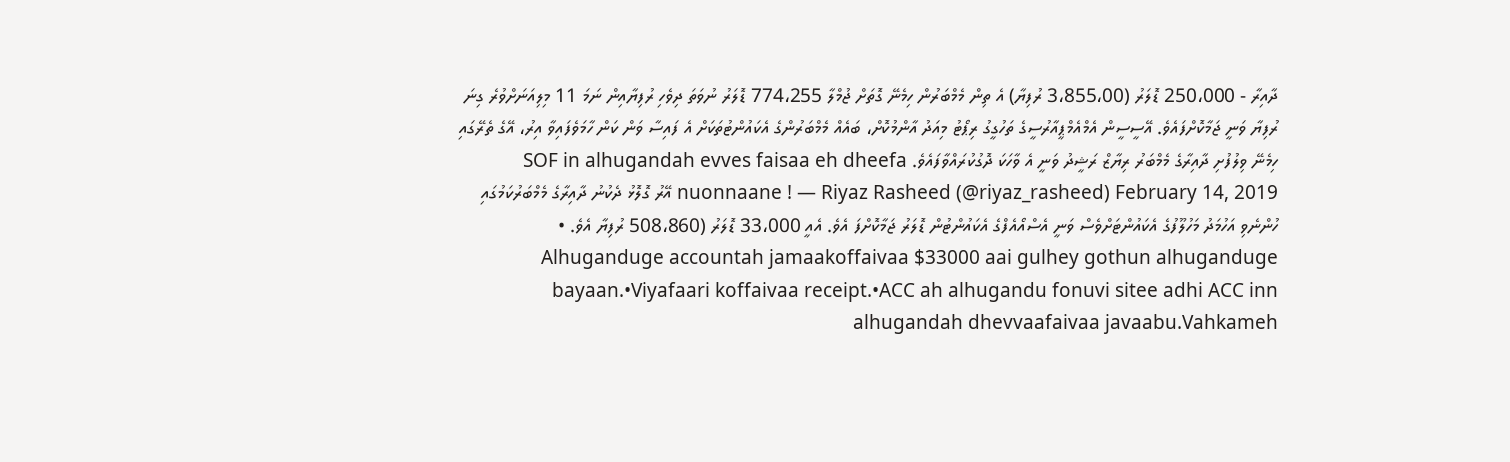ދާއިރާ - 250،000 ޑޮލަރު (3،855،00 ރުފިޔާ) އެ ތިން މެމްބަރުން ހިމެނޭ ގޮތަށް ޖުމްލާ 774،255 ޑޮލަރު ނުވަތަ ދިވެހި ރުފިޔާއިން ނަމަ 11 މިލިއަނަށްވުރެ ގިނަ ރުފިޔާ ވަނީ ޖަމާކޮށްފައެވެ. އޭސީސީން އެމްއެމްޕީއާރުސީގެ ތަހުގީގު ރިޕޯޓު މިއަދު އާންމުކޮށް، ބައެއް މެމްބަރުންގެ އެކައުންޓުތަކަށް އެ ފައިސާ ވަން ކަން ހާމަވެފައިވާ އިރު، އޭގެ ތެރޭގައި ހިމެނޭ ވިލުފުށި ދާއިރާގެ މެމްބަރު ރިޔާޒް ރަޝީދު ވަނީ އެ ވާހަކަ ދޮގުކުރައްވާފައެވެ. SOF in alhugandah evves faisaa eh dheefa nuonnaane ! — Riyaz Rasheed (@riyaz_rasheed) February 14, 2019 އޭރު ގޮލޮޅު ދެކުނު ދާއިރާގެ މެމްބަރުކަމުގައި ހުންނެވި އަހުމަދު މަހުލޫފުގެ އެކައުންޓަށްވެސް ވަނީ އެސްއޯއެފްގެ އެކައުންޓުން ޑޮލަރު ޖަމާކޮށްފަ އެވެ. އެއީ 33،000 ޑޮލަރު (508،860 ރުފިޔާ އެވެ. • Alhuganduge accountah jamaakoffaivaa $33000 aai gulhey gothun alhuganduge bayaan.•Viyafaari koffaivaa receipt.•ACC ah alhugandu fonuvi sitee adhi ACC inn alhugandah dhevvaafaivaa javaabu.Vahkameh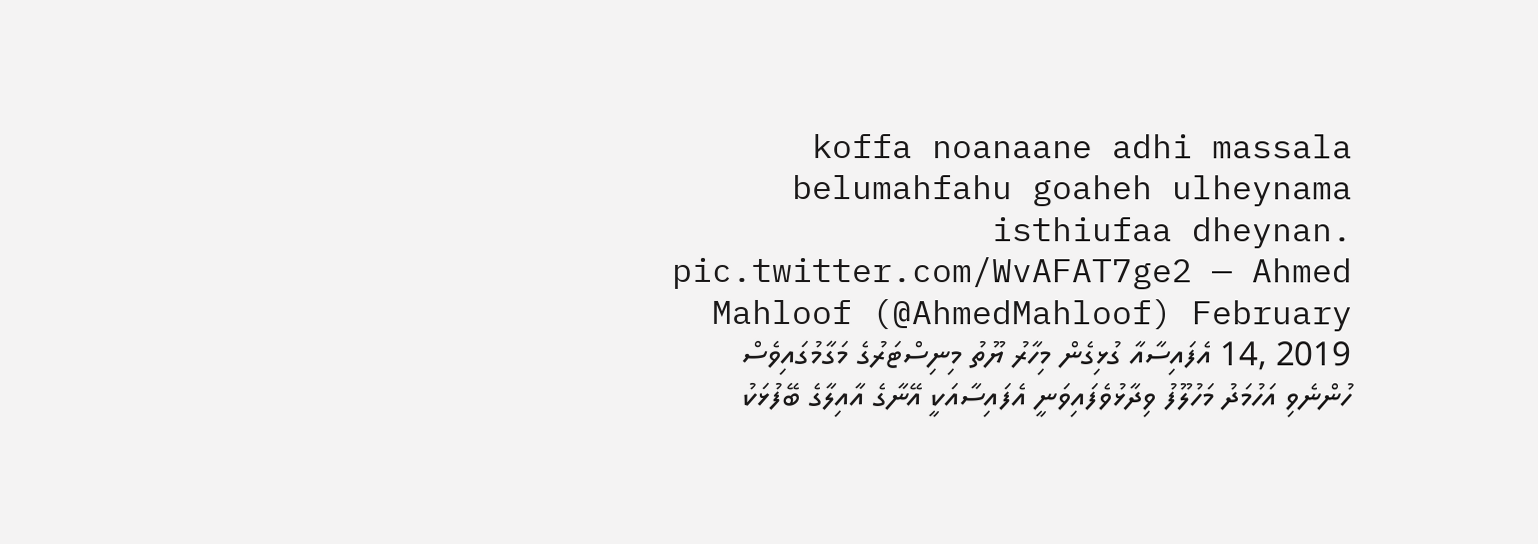koffa noanaane adhi massala belumahfahu goaheh ulheynama isthiufaa dheynan. pic.twitter.com/WvAFAT7ge2 — Ahmed Mahloof (@AhmedMahloof) February 14, 2019 އެފައިސާއާ ގުޅިގެން މިހާރު ޔޫތު މިނިސްޓަރުގެ މަގާމުގައިވެސް ހުންނެވި އަހުމަދު މަހުލޫފު ވިދާޅުވެފައިވަނީ އެފައިސާއަކީ އޭނާގެ އާއިލާގެ ބޭފުޅަކު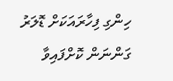ހިންގި ފިހާރައަކަށް ޑޮލަރު ގަންނަން ކޮށްފައިވާ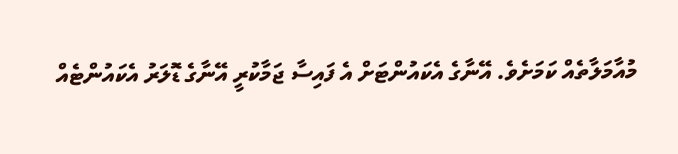މުއާމަލާތެއް ކަމަށެވެ. އޭނާގެ އެކައުންޓަށް އެ ފައިސާ ޖަމާކުރީ އޭނާގެ ޑޮލަރު އެކައުންޓެއް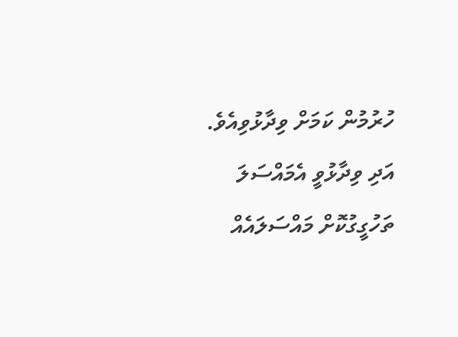ހުރުމުން ކަމަށް ވިދާޅުވިއެވެ. އަދި ވިދާޅުވީ އެމައްސަލަ ތަހުގީގުކޮށް މައްސަލައެއް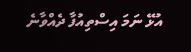އުޅޭ ނަމަ އިސްތިއުފާ ދެއްވާނެ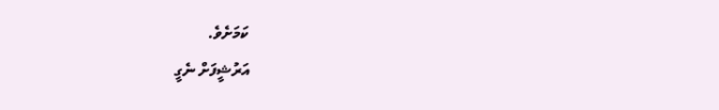ކަމަށެވެ.
އަރުޝީފަށް ނެގީ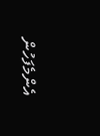އެންމެފަހުން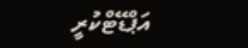އަޕްޑޭޓްކުރީ